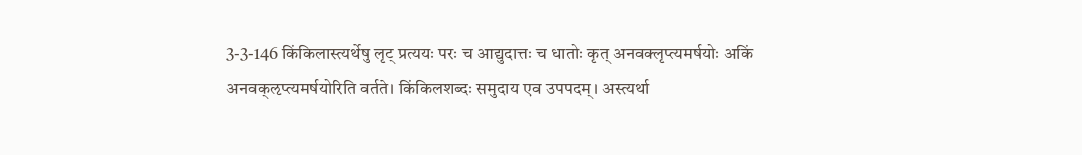3-3-146 किंकिलास्त्यर्थेषु लृट् प्रत्ययः परः च आद्युदात्तः च धातोः कृत् अनवक्लृप्त्यमर्षयोः अकिं
अनवक्ऌप्त्यमर्षयोरिति वर्तते। किंकिलशब्दः समुदाय एव उपपदम्। अस्त्यर्था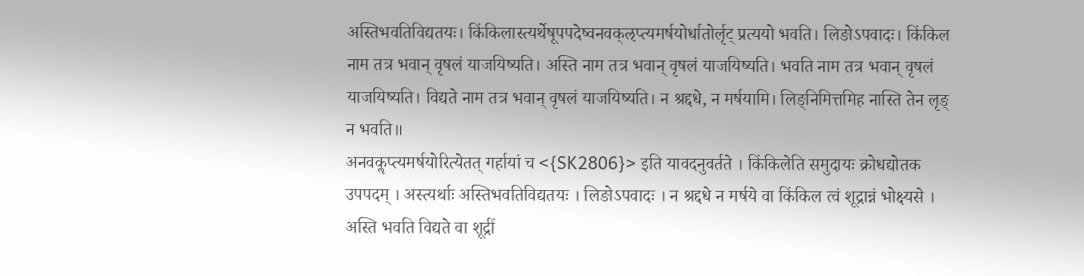अस्तिभवतिविद्यतयः। किंकिलास्त्यर्थेषूपपदेष्वनवक्ऌप्त्यमर्षयोर्धातोर्लृट् प्रत्ययो भवति। लिङोऽपवादः। किंकिल नाम तत्र भवान् वृषलं याजयिष्यति। अस्ति नाम तत्र भवान् वृषलं याजयिष्यति। भवति नाम तत्र भवान् वृषलं याजयिष्यति। विद्यते नाम तत्र भवान् वृषलं याजयिष्यति। न श्रद्दधे, न मर्षयामि। लिङ्निमित्तमिह नास्ति तेन लृङ् न भवति॥
अनवकॢप्त्यमर्षयोरित्येतत् गर्हायां च <{SK2806}> इति यावदनुवर्तते । किंकिलेति समुदायः क्रोधद्योतक उपपदम् । अस्त्यर्थाः अस्तिभवतिविद्यतयः । लिङोऽपवादः । न श्रद्दधे न मर्षये वा किंकिल त्वं शूद्रान्नं भोक्ष्यसे । अस्ति भवति विद्यते वा शूद्रीं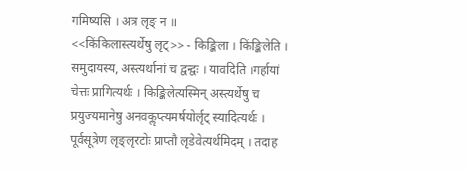गमिष्यसि । अत्र लृङ् न ॥
<<किंकिलास्त्यर्थेषु लृट्>> - किङ्किला । किंङ्किलेति । समुदायस्य, अस्त्यर्थानां च द्वन्द्वः । यावदिति ।गर्हायां चेत्तः प्रागित्यर्थः । किङ्किलेत्यस्मिन् अस्त्यर्थेषु च प्रयुज्यमानेषु अनवकॢप्त्यमर्षयोर्लृट् स्यादित्यर्थः । पूर्वसूत्रेण लृङ्लृरटोः प्राप्तौ लृडेवेत्यर्थमिदम् । तदाह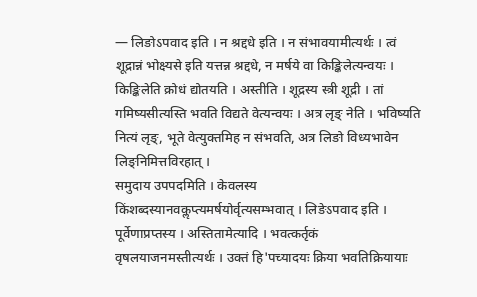— लिङोऽपवाद इति । न श्रद्दधे इति । न संभावयामीत्यर्थः । त्वं शूद्रान्नं भोक्ष्यसे इति यत्तन्न श्रद्दधे, न मर्षये वा किङ्किलेत्यन्वयः । किङ्किलेति क्रोधं द्योतयति । अस्तीति । शूद्रस्य स्त्री शूद्री । तां गमिष्यसीत्यस्ति भवति विद्यते वेत्यन्वयः । अत्र लृङ् नेति । भविष्यति नित्यं लृङ्, भूते वेत्युक्तमिह न संभवति, अत्र लिङो विध्यभावेन लिङ्निमित्तविरहात् ।
समुदाय उपपदमिति । केवलस्य किंशब्दस्यानवकॢप्त्यमर्षयोर्वृत्यसम्भवात् । लिङेऽपवाद इति । पूर्वेणाप्रप्तस्य । अस्तितामेत्यादि । भवत्कर्तृकं वृषलयाजनमस्तीत्यर्थः । उक्तं हि'पच्यादयः क्रिया भवतिक्रियायाः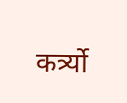कर्त्र्यो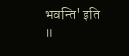भवन्ति' इति ॥